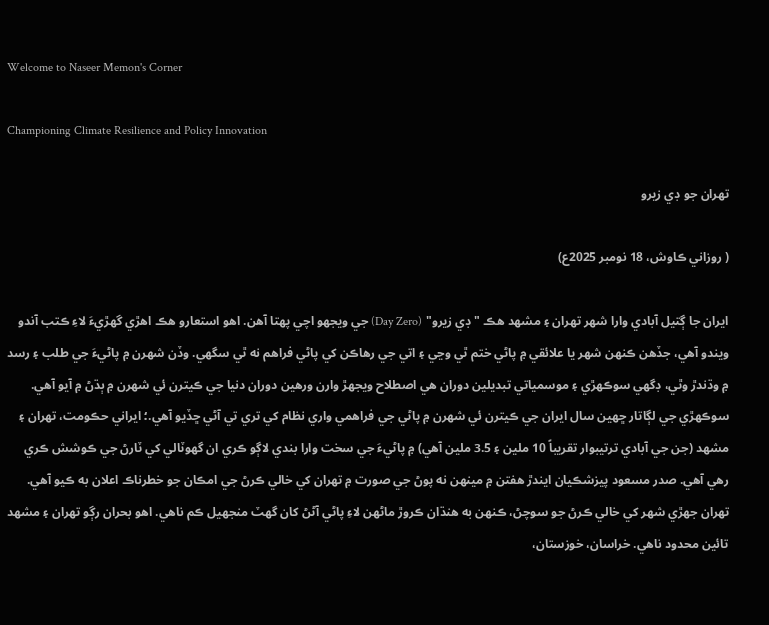Welcome to Naseer Memon's Corner

Championing Climate Resilience and Policy Innovation

تهران جو ڊي زيرو

( روزاني ڪاوش، 18 نومبر 2025ع)

ايران جا ڳتيل آبادي وارا شهر تهران ۽ مشهد هڪ " ڊي زيرو" (Day Zero) جي ويجهو اچي پهتا آهن. اهو استعارو هڪ اهڙي گهڙيءَ لاءِ ڪتب آندو ويندو آهي، جڏهن ڪنهن شهر يا علائقي ۾ پاڻي ختم ٿي وڃي ۽ اتي جي رهاڪن کي پاڻي فراهم نه ٿي سگهي. وڏن شهرن ۾ پاڻيءَ جي طلب ۽ رسد ۾ وڌندڙ وٿي، ڊگهي سوڪهڙي ۽ موسمياتي تبديلين دوران هي اصطلاح ويجهڙ وارن ورهين دوران دنيا جي ڪيترن ئي شهرن ۾ ٻڌڻ ۾ آيو آهي. سوڪهڙي جي لڳاتار ڇهين سال ايران جي ڪيترن ئي شهرن ۾ پاڻي جي فراهمي واري نظام کي تري تي آڻي ڇڏيو آهي.؛ ايراني حڪومت، تهران ۽ مشهد (جن جي آبادي ترتيبوار تقريباً 10 ملين ۽ 3.5 ملين آهي) ۾ پاڻيءَ جي سخت وارا بندي لاڳو ڪري ان گهوٽالي کي ٽارڻ جي ڪوشش ڪري رهي آهي. صدر مسعود پيزشڪيان ايندڙ هفتن ۾ مينهن نه پوڻ جي صورت ۾ تهران کي خالي ڪرڻ جي امڪان جو خطرناڪ اعلان به ڪيو آهي. تهران جهڙي شهر کي خالي ڪرڻ جو سوچڻ، ڪنهن به هنڌان ڪروڙ ماڻهن لاءِ پاڻي آڻڻ کان گهٽ منجهيل ڪم ناهي. اهو بحران رڳو تهران ۽ مشهد تائين محدود ناهي. خراسان، خوزستان،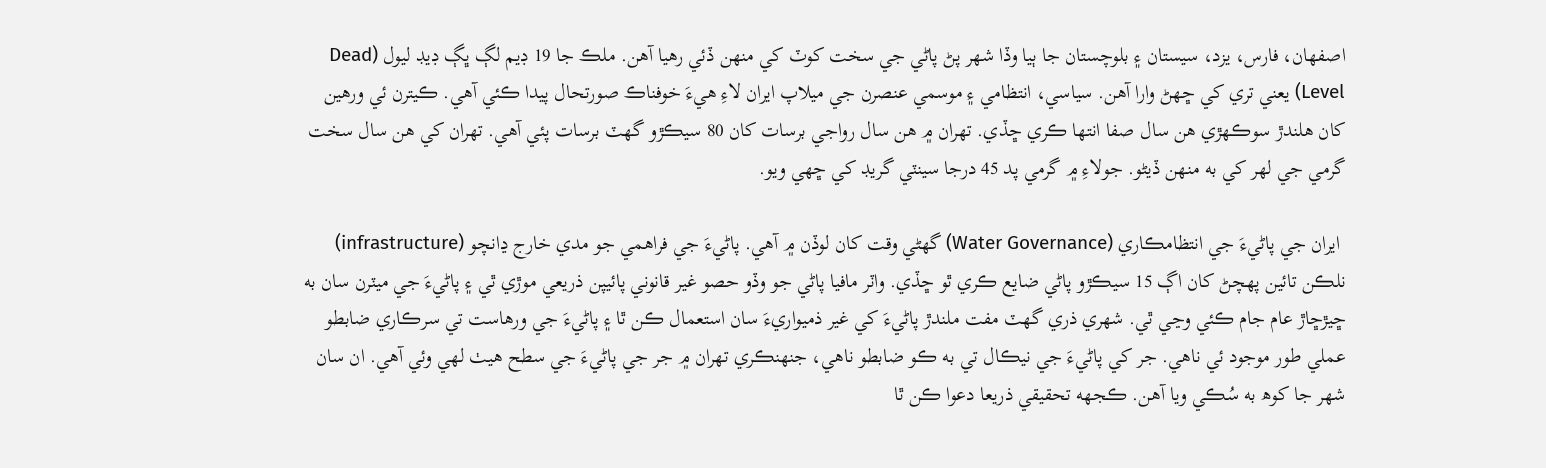اصفهان، فارس، يزد، سيستان ۽ بلوچستان جا ٻيا وڏا شهر پڻ پاڻي جي سخت کوٽ کي منھن ڏئي رهيا آهن. ملڪ جا 19 ڊيم لڳ ڀڳ ڊيڊ ليول (Dead Level) يعني تري کي ڇهڻ وارا آهن. سياسي، انتظامي ۽ موسمي عنصرن جي ميلاپ ايران لاءِ هيءَ خوفناڪ صورتحال پيدا ڪئي آهي. ڪيترن ئي ورهين کان هلندڙ سوڪهڙي هن سال صفا انتها ڪري ڇڏي. تهران ۾ هن سال رواجي برسات کان 80 سيڪڙو گهٽ برسات پئي آهي. تهران کي هن سال سخت گرمي جي لهر کي به منهن ڏيڻو. جولاءِ ۾ گرمي پد 45 درجا سينٽي گريڊ کي ڇهي ويو.

 ايران جي پاڻيءَ جي انتظامڪاري (Water Governance) گهڻي وقت کان لوڏن ۾ آهي. پاڻيءَ جي فراهمي جو مدي خارج ڍانچو (infrastructure) نلڪن تائين پهچڻ کان اڳ 15 سيڪڙو پاڻي ضايع ڪري ٿو ڇڏي. واٽر مافيا پاڻي جو وڏو حصو غير قانوني پائيپن ذريعي موڙي ٿي ۽ پاڻيءَ جي ميٽرن سان به ڇيڙڇاڙ عام جام ڪئي وڃي ٿي. شهري ذري گهٽ مفت ملندڙ پاڻيءَ کي غير ذميواريءَ سان استعمال ڪن ٿا ۽ پاڻيءَ جي ورهاست تي سرڪاري ضابطو عملي طور موجود ئي ناهي. جر کي پاڻيءَ جي نيڪال تي به ڪو ضابطو ناهي، جنهنڪري تهران ۾ جر جي پاڻيءَ جي سطح هيٺ لهي وئي آهي. ان سان شهر جا کوھ به سُڪي ويا آهن. ڪجهه تحقيقي ذريعا دعوا ڪن ٿا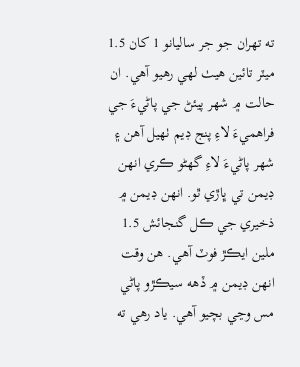ته تهران جو جر ساليانو 1 کان 1.5 ميٽر تائين هيٺ لهي رهيو آهي. ان حالت ۾ شهر پيئڻ جي پاڻيءَ جي فراهميءَ لاءِ پنج ڊيم ٺهيل آهن ۽ شهر پاڻيءَ لاءِ گهڻو ڪري انهن ڊيمن تي ڀاڙي ٿو. انهن ڊيمن ۾ ذخيري جي ڪل گنجائش 1.5 ملين ايڪڙ فوٽ آهي. هن وقت انهن ڊيمن ۾ ڏهه سيڪڙو پاڻي مس وڃي بچيو آهي. ياد رهي ته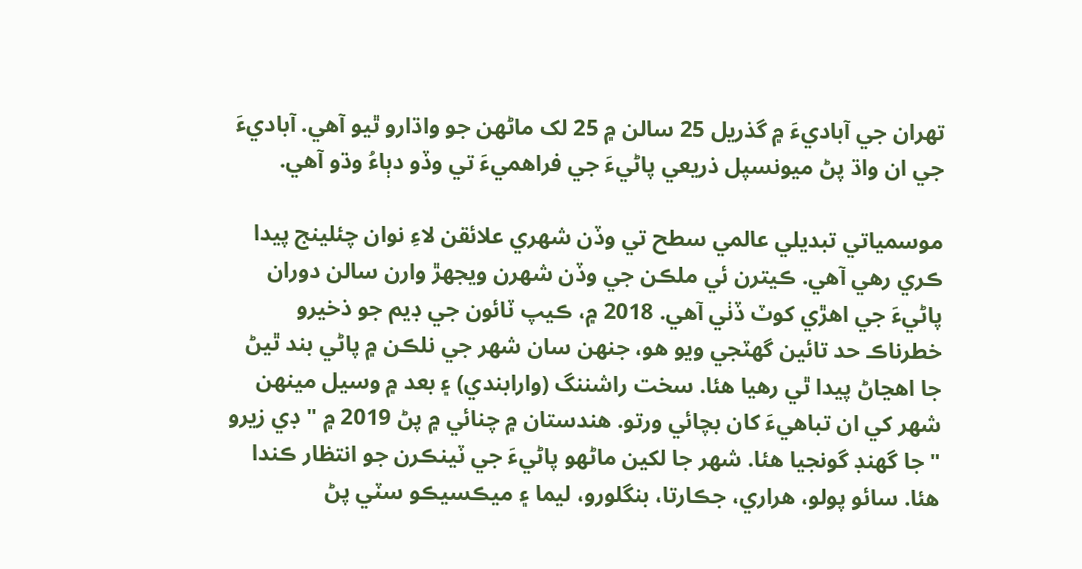تهران جي آباديءَ ۾ گذريل 25 سالن ۾ 25 لک ماڻهن جو واڌارو ٿيو آهي. آباديءَ جي ان واڌ پڻ ميونسپل ذريعي پاڻيءَ جي فراهميءَ تي وڏو دٻاءُ وڌو آهي.

موسمياتي تبديلي عالمي سطح تي وڏن شهري علائقن لاءِ نوان چئلينج پيدا ڪري رهي آهي. ڪيترن ئي ملڪن جي وڏن شهرن ويجهڙ وارن سالن دوران پاڻيءَ جي اهڙي کوٽ ڏٺي آهي. 2018 ۾، ڪيپ ٽائون جي ڊيم جو ذخيرو خطرناڪ حد تائين گهٽجي ويو هو، جنهن سان شهر جي نلڪن ۾ پاڻي بند ٿيڻ جا اهڃاڻ پيدا ٿي رهيا هئا. سخت راشننگ (وارابندي) ۽ بعد ۾ وسيل مينهن شهر کي ان تباهيءَ کان بچائي ورتو. هندستان ۾ چنائي ۾ پڻ 2019 ۾ " ڊي زيرو " جا گهنڊ گونجيا هئا. شهر جا لکين ماڻهو پاڻيءَ جي ٽينڪرن جو انتظار ڪندا هئا. سائو پولو، هراري، جڪارتا، بنگلورو، ليما ۽ ميڪسيڪو سٽي پڻ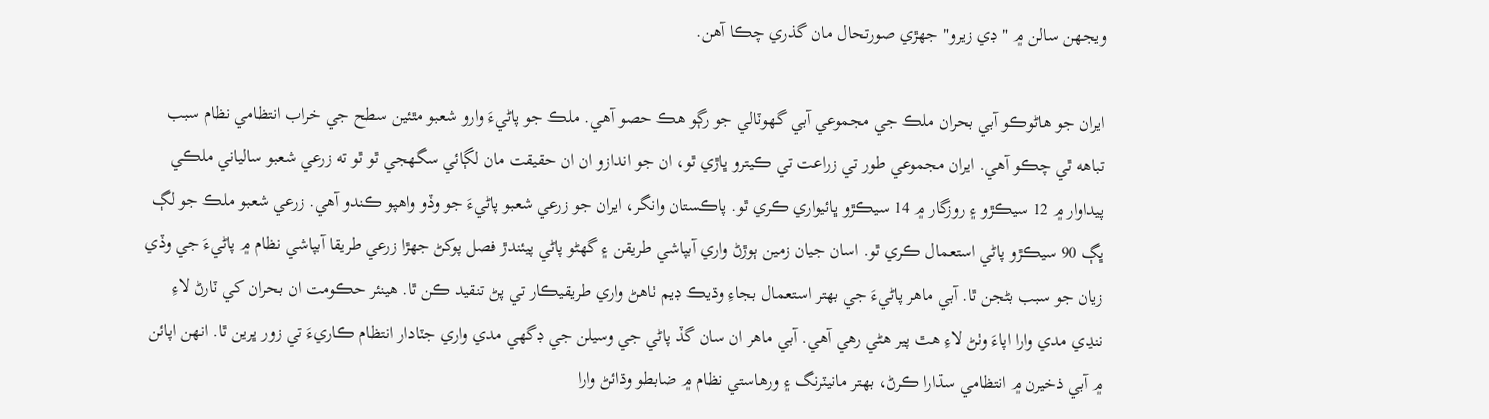ويجهن سالن ۾ " ڊي زيرو" جهڙي صورتحال مان گذري چڪا آهن.

ايران جو هاڻوڪو آبي بحران ملڪ جي مجموعي آبي گهوٽالي جو رڳو هڪ حصو آهي. ملڪ جو پاڻيءَ وارو شعبو مٿئين سطح جي خراب انتظامي نظام سبب تباهه ٿي چڪو آهي. ايران مجموعي طور تي زراعت تي ڪيترو ڀاڙي ٿو، ان جو اندازو ان ان حقيقت مان لڳائي سگهجي ٿو ٿو ته زرعي شعبو سالياني ملڪي پيداوار ۾ 12 سيڪڙو ۽ روزگار ۾ 14 سيڪڙو ڀائيواري ڪري ٿو. پاڪستان وانگر، ايران جو زرعي شعبو پاڻيءَ جو وڏو واهپو ڪندو آهي. زرعي شعبو ملڪ جو لڳ ڀڳ 90 سيڪڙو پاڻي استعمال ڪري ٿو. اسان جيان زمين ٻوڙڻ واري آبپاشي طريقن ۽ گهڻو پاڻي پيئندڙ فصل پوکڻ جهڙا زرعي طريقا آبپاشي نظام ۾ پاڻيءَ جي وڏي زيان جو سبب بڻجن ٿا. آبي ماهر پاڻيءَ جي بهتر استعمال بجاءِ وڌيڪ ڊيم ٺاهڻ واري طريقيڪار تي پڻ تنقيد ڪن ٿا. هينئر حڪومت ان بحران کي ٽارڻ لاءِ ننڍي مدي وارا اپاءَ وٺڻ لاءِ هٿ پير هڻي رهي آهي. آبي ماهر ان سان گڏ پاڻي جي وسيلن جي ڊگهي مدي واري جٽادار انتظام ڪاريءَ تي زور ڀرين ٿا. انهن اپائن ۾ آبي ذخيرن ۾ انتظامي سڌارا ڪرڻ، بهتر مانيٽرنگ ۽ ورهاستي نظام ۾ ضابطو وڌائڻ وارا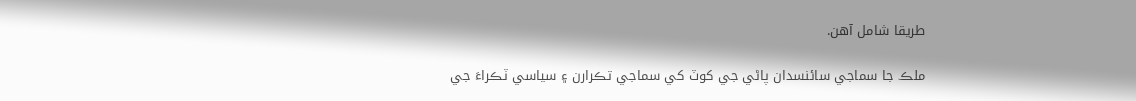طريقا شامل آهن.

ملڪ جا سماجي سائنسدان پاڻي جي کوٽ کي سماجي تڪرارن ۽ سياسي ٽڪراءَ جي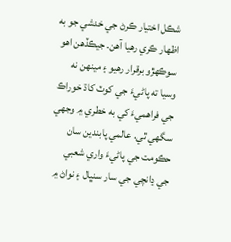شڪل اختيار ڪرڻ جي خدشي جو به اظهار ڪري رهيا آهن. جيڪڏهن اهو سوڪهڙو برقرار رهيو ۽ مينهن نه وسيا ته پاڻيءَ جي کوٽ کاڌ خوراڪ جي فراهميءَ کي به خطري ۾ وجهي سگهي ٿي. عالمي پابندين سان حڪومت جي پاڻيءَ واري شعبي جي ڍانچي جي سار سنڀال ۽ نواڻ ۾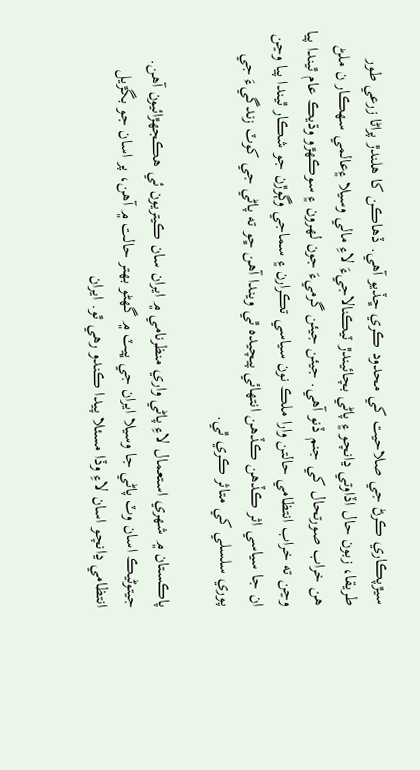سيڙپڪاري ڪرڻ جي صلاحيت کي محدود ڪري ڇڏيو آهي. ڏهاڪن کا هلندڙ پراڻا زرعي طور طريقا، زبون حال اڏاوتي ڍانچو ۽ پاڻي بچائيندڙ ٽيڪنالاجيءَ لاءِ مالي وسيلا ۽عالمي سهڪار ن ملڻ هن خراب صورتحال کي جنم ڏنو آهي. جيئن جيئن گرميءَ جون لهرون ۽ سوڪهڙو وڌيڪ عام ٿيندا پيا وڃن ته خراب انتظامي حالتن وارا ملڪ نون سياسي تڪرارن ۽ سماجي وڳوڙن جو شڪار ٿيندا پيا وڃن ان جا سياسي اثر ڪڏهن ڪڏهن انتهائي پيچيده ٿي ويندا آهن ڇو ته پاڻي جي کوٽ زندگيءَ جي پوري سلسلي کي متاثر ڪري ٿي.

پاڪستان ۾ شهري استعمال لاءِ پاڻي واري منظرنامي ۾ ايران سان ڪيتريون ئي هڪجهڙائيون آهن. جيتوڻيڪ اسان وٽ پاڻي جا وسيلا ايران جي ڀيٽ ۾ گهڻو بهتر حالت ۾ آهن، پر اسان جو بگڙيل انتظامي ڍانچو اسان لاءِ وڏا مسئلا پيدا ڪندو رهي ٿو. ايران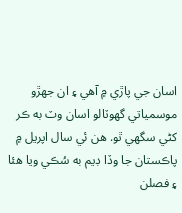اسان جي پاڙي ۾ آهي ۽ ان جهڙو موسمياتي گهوٽالو اسان وٽ به ڪر کڻي سگهي ٿو. هن ئي سال اپريل ۾ پاڪستان جا وڏا ڊيم به سُڪي ويا هئا ۽ فصلن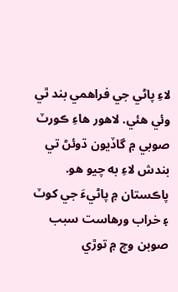لاءِ پاڻي جي فراهمي بند ٿي وئي هئي. لاهور هاءِ ڪورٽ صوبي ۾ گاڏيون ڌوئڻ تي بندش لاءِ به چيو هو. پاڪستان ۾ پاڻيءَ جي کوٽ ۽ خراب ورهاست سبب صوبن وچ ۾ توڙي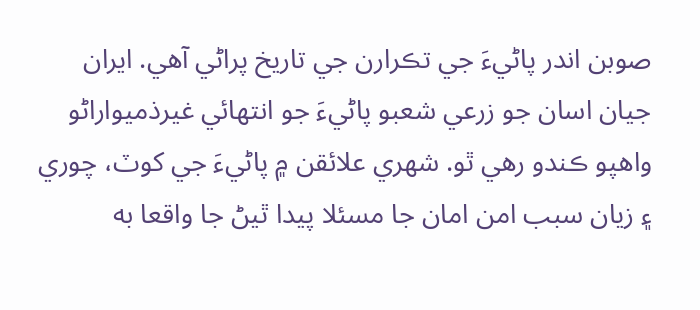صوبن اندر پاڻيءَ جي تڪرارن جي تاريخ پراڻي آهي. ايران جيان اسان جو زرعي شعبو پاڻيءَ جو انتهائي غيرذميواراڻو واهپو ڪندو رهي ٿو. شهري علائقن ۾ پاڻيءَ جي کوٽ، چوري ۽ زيان سبب امن امان جا مسئلا پيدا ٿيڻ جا واقعا به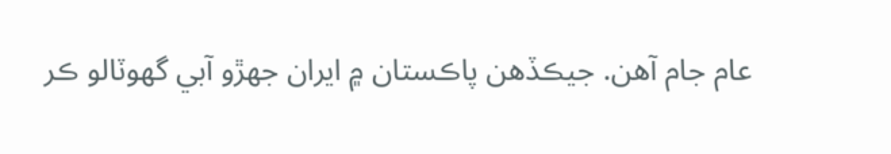عام جام آهن. جيڪڏهن پاڪستان ۾ ايران جهڙو آبي گهوٽالو ڪر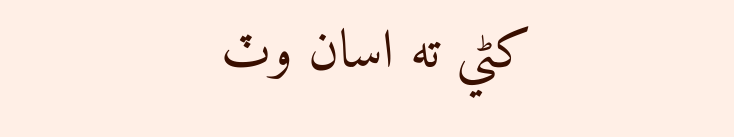کڻي ته اسان وٽ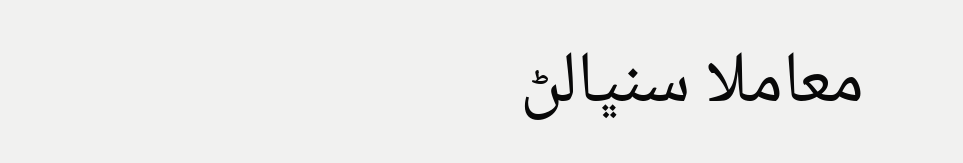معاملا سنڀالڻ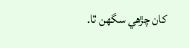کان چڙهي سگهن ٿا.